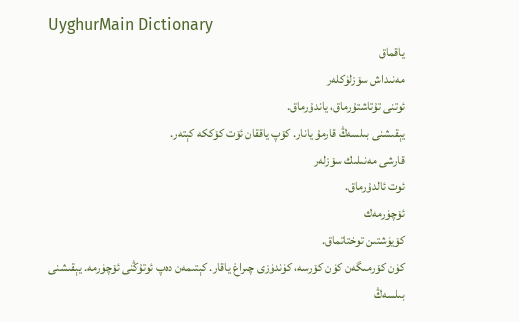UyghurMain Dictionary
ياقماق
مەنىداش سۆزلۈكلەر
ئوتنى تۇتاشتۇرماق، ياندۇرماق.
يېقىشنى بىلسەڭ قارمۇ يانار. كۆپ ياققان ئۆت كۆككە كېتەر.
قارشى مەنىلىك سۆزلەر
ئوت ئالدۇرماق.
ئۆچۈرمەك
كۆيۈشتىن توختاتماق.
كۈن كۆرمىگەن كۈن كۆرسە، كۈندۈزى چىراغ ياقار. كېتىمەن دەپ ئوتۇڭنى ئۆچۈرمە. يېقىشنى بىلسەڭ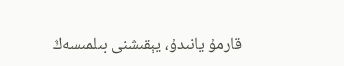قارمۇ يانىدۇ، يېقىشنى بىلمىسەڭ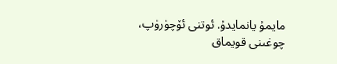مايمۇ يانمايدۇ. ئوتنى ئۆچۈرۈپ، چوغىنى قويماق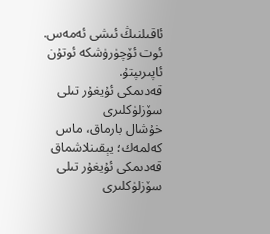ئاقىلنىڭ ئىشى ئەمەس. ئوت ئۆچۈرۈشكە ئوتۇن ئاپىرىپتۇ.
قەدىمكى ئۇيغۇر تىلى سۆزلۈكلىرى
خۇشال بارماق، ماس كەلمەك؛ يېقىنلاشماق
قەدىمكى ئۇيغۇر تىلى سۆزلۈكلىرى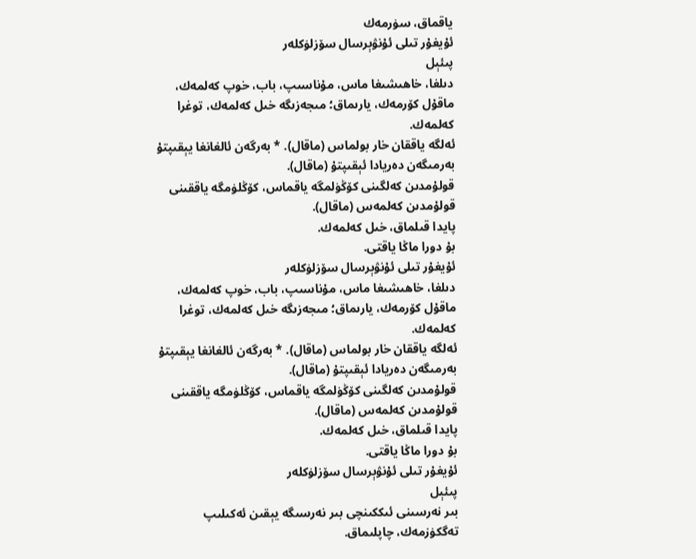ياقماق، سۈرمەك
ئۇيغۇر تىلى ئۇنۋېرسال سۆزلۈكلەر
پىئېل
دىلغا، خاھىشىغا ماس، مۇناسىپ، باب، خوپ كەلمەك، ماقۇل كۆرمەك، يارىماق؛ مىجەزىگە خىل كەلمەك، توغرا كەلمەك.
ئەلگە ياققان خار بولماس (ماقال). * بەرگەن ئالغانغا يېقىپتۇ بەرمىگەن دەريادا ئېقىپتۇ (ماقال).
قولۇمدىن كەلگىنى كۆڭۈلمگە ياقماس، كۆڭلۈمگە ياققىنى قولۇمدىن كەلمەس (ماقال).
پايدا قىلماق، خىل كەلمەك.
بۇ دورا ماڭا ياقتى.
ئۇيغۇر تىلى ئۇنۋېرسال سۆزلۈكلەر
دىلغا، خاھىشىغا ماس، مۇناسىپ، باب، خوپ كەلمەك، ماقۇل كۆرمەك، يارىماق؛ مىجەزىگە خىل كەلمەك، توغرا كەلمەك.
ئەلگە ياققان خار بولماس (ماقال). * بەرگەن ئالغانغا يېقىپتۇ بەرمىگەن دەريادا ئېقىپتۇ (ماقال).
قولۇمدىن كەلگىنى كۆڭۈلمگە ياقماس، كۆڭلۈمگە ياققىنى قولۇمدىن كەلمەس (ماقال).
پايدا قىلماق، خىل كەلمەك.
بۇ دورا ماڭا ياقتى.
ئۇيغۇر تىلى ئۇنۋېرسال سۆزلۈكلەر
پىئېل
بىر نەرسىنى ئىككىنچى بىر نەرسىگە يېقىن ئەكىلىپ تەگكۈزمەك، چاپلىماق.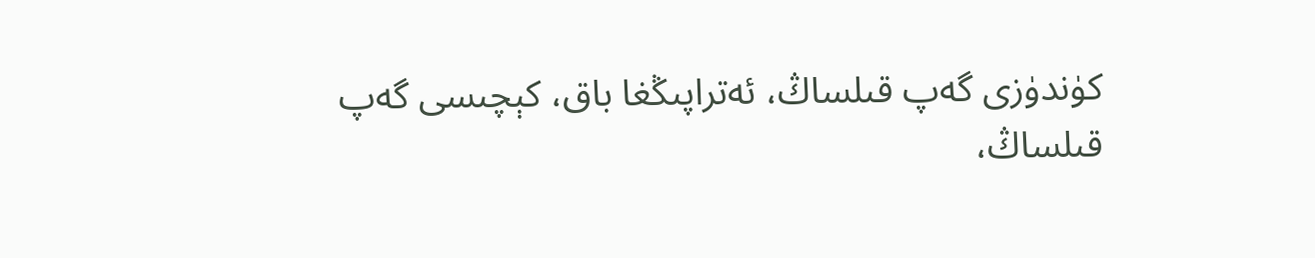كۈندۈزى گەپ قىلساڭ، ئەتراپىڭغا باق، كېچىسى گەپ قىلساڭ،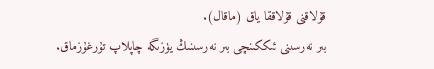قۇلاقنى قۇلاققا ياق (ماقال).
بىر نەرسىنى ئىككىنچى بىر نەرسىنىڭ يۈزىگە چاپلاپ تۇرغۇزماق.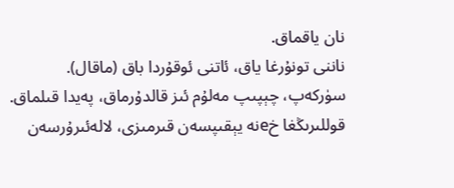نان ياقماق.
ناننى تونۇرغا ياق، ئاتنى ئوقۇردا باق (ماقال).
سۈركەپ، چېپىپ مەلۇم ئىز قالدۇرماق، پەيدا قىلماق.
قوللىرىڭغا خeنە يېقىپسەن قىرمىزى، لالەئىرۇرسەن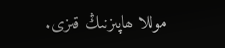موللا ھاپىزنىڭ قىزى.